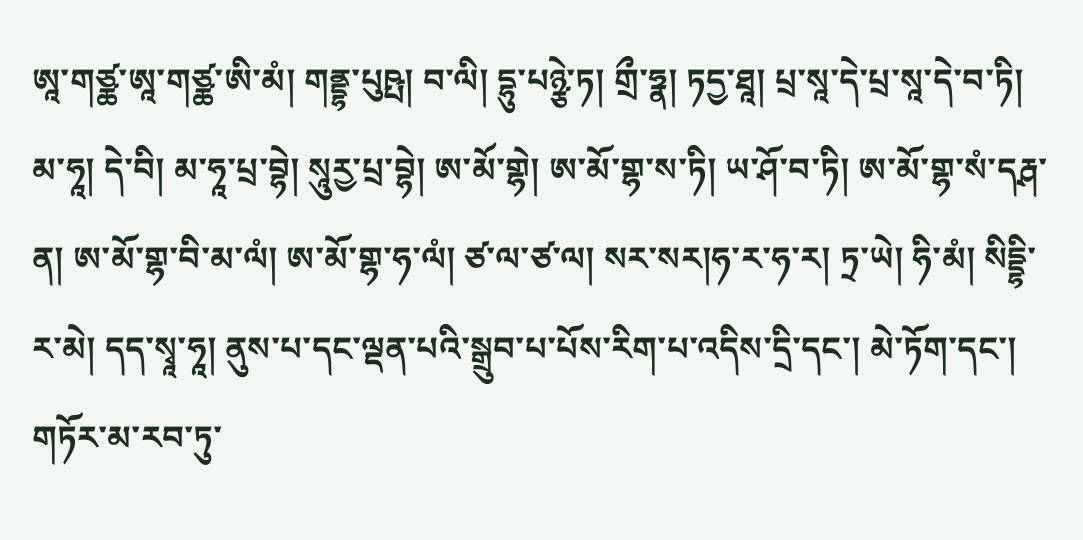ཨཱ་གཙྪ་ཨཱ་གཙྪ་ཨི་མཾ། གནྡྷ་པུཥྤ། བ་ལི། དྷུ་པཉྩེ་ཏ། གྲྀ་ཧྣ། ཏདྱ་ཐཱ། པྲ་སཱ་དེ་པྲ་སཱ་དེ་བ་ཏི། མ་ཧཱ། དེ་བི། མ་ཧཱ་པྲ་བྷེ། སཱུཪྱ་པྲ་བྷེ། ཨ་མོ་གྷེ། ཨ་མོ་གྷ་ས་ཏི། ཡ་ཤོ་བ་ཏི། ཨ་མོ་གྷ་སཾ་དརྴ་ན། ཨ་མོ་གྷ་བི་མ་ལཾ། ཨ་མོ་གྷ་ཧ་ལཾ། ཙ་ལ་ཙ་ལ། སར་སར།ཧ་ར་ཧ་ར། ཏྲ་ཡེ། ཧི་མཾ། སིདྡྷི་ར་མེ། དད་སྭཱ་ཧཱ། ནུས་པ་དང་ལྡན་པའི་སྒྲུབ་པ་པོས་རིག་པ་འདིས་དྲི་དང་། མེ་ཏོག་དང་། གཏོར་མ་རབ་ཏུ་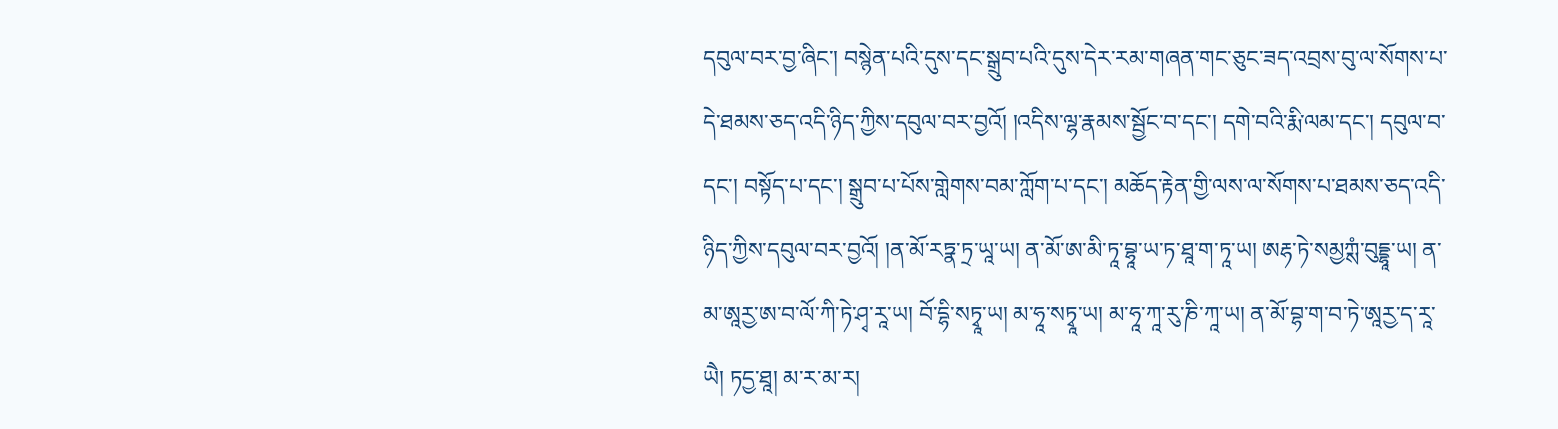དབུལ་བར་བྱ་ཞིང་། བསྙེན་པའི་དུས་དང་སྒྲུབ་པའི་དུས་དེར་རམ་གཞན་གང་ཅུང་ཟད་འབྲས་བུ་ལ་སོགས་པ་དེ་ཐམས་ཅད་འདི་ཉིད་ཀྱིས་དབུལ་བར་བྱའོ། །འདིས་ལྷ་རྣམས་སྦྱོང་བ་དང་། དགེ་བའི་རྨི་ལམ་དང་། དབུལ་བ་དང་། བསྟོད་པ་དང་། སྒྲུབ་པ་པོས་གླེགས་བམ་ཀློག་པ་དང་། མཆོད་རྟེན་གྱི་ལས་ལ་སོགས་པ་ཐམས་ཅད་འདི་ཉིད་ཀྱིས་དབུལ་བར་བྱའོ། །ན་མོ་རཏྣ་ཏྲ་ཡཱ་ཡ། ན་མོ་ཨ་མི་ཏཱ་བྷཱ་ཡ་ཏ་ཐཱ་ག་ཏཱ་ཡ། ཨརྷ་ཏེ་སམྱཀྶཾ་བུདྡྷཱ་ཡ། ན་མ་ཨཱཪྱ་ཨ་བ་ལོ་ཀི་ཏེ་ཤྭ་རཱ་ཡ། བོ་དྷི་སཏྭཱ་ཡ། མ་ཧཱ་སཏྭཱ་ཡ། མ་ཧཱ་ཀཱ་རུ་ཎི་ཀཱ་ཡ། ན་མོ་བྷ་ག་བ་ཏེ་ཨཱཪྱ་ད་རཱ་ཡཻ། ཏདྱ་ཐཱ། མ་ར་མ་ར།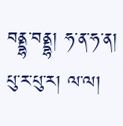བནྡྷ་བནྡྷ། ཧ་ན་ཧ་ན། པུ་ར་པུ་ར། ལ་ལ།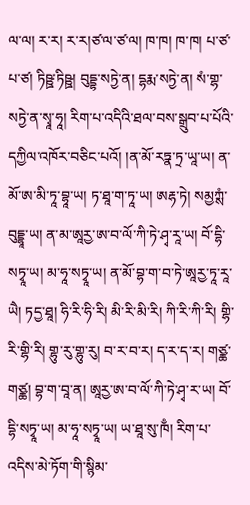ལ་ལ། ར་ར། ར་ར།ཙ་ལ་ཙ་ལ། ཁ་ཁ། ཁ་ཁ། པ་ཙ་པ་ཙ། ཏིཥྛ་ཏིཥྛ། བུདྡྷ་སཏྱེ་ན། དྷརྨ་སཏྱེ་ན། སཾ་གྷ་སཏྱེ་ན་སྭཱ་ཧཱ། རིག་པ་འདིའི་ཐལ་བས་སྒྲུབ་པ་པོའི་དཀྱིལ་འཁོར་བཅིང་པའོ། །ན་མོ་རཏྣ་ཏྲ་ཡཱ་ཡ། ན་མོ་ཨ་མི་ཏཱ་བྷཱ་ཡ། ཏ་ཐཱ་ག་ཏཱ་ཡ། ཨརྷ་ཏེ། སམྱཀྶཾ་བུདྡྷཱ་ཡ། ན་མ་ཨཱཪྱ་ཨ་བ་ལོ་ཀི་ཏེ་ཤྭ་རཱ་ཡ། བོ་དྷི་སཏྭཱ་ཡ། མ་ཧཱ་སཏྭཱ་ཡ། ན་མོ་བྷ་ག་བ་ཏེ་ཨཱཪྱ་ཏཱ་རཱ་ཡཻ། ཏདྱ་ཐཱ། ཧི་རི་ཧི་རི། མི་རི་མི་རི། ཀི་རི་ཀི་རི། གྷི་རི་གྷི་རི། གྷུ་རུ་གྷུ་རུ། བ་ར་བ་ར། ད་ར་ད་ར། གཙྪ་གཙྪ། བྷ་ག་བཱ་ན། ཨཱཪྱ་ཨ་བ་ལོ་ཀི་ཏེ་ཤྭ་ར་ཡ། བོ་དྷི་སཏྭཱ་ཡ། མ་ཧཱ་སཏྭཱ་ཡ། ཡ་ཐཱ་སུ་ཁྃ། རིག་པ་འདིས་མེ་ཏོག་གི་སྙིམ་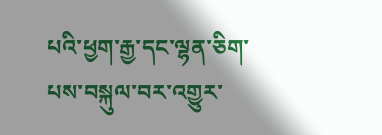པའི་ཕྱག་རྒྱ་དང་ལྷན་ཅིག་པས་བསྐུལ་བར་འགྱུར་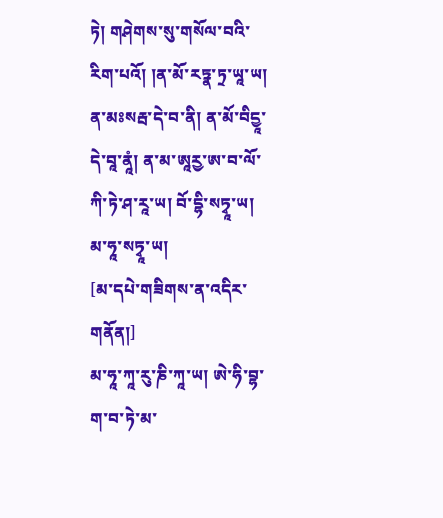ཏེ། གཤེགས་སུ་གསོལ་བའི་རིག་པའོ། །ན་མོ་རཏྣ་ཏྲ་ཡཱ་ཡ། ན་མཿསརྦ་དེ་བ་ནི། ན་མོ་བིདྱཱ་དེ་བཱ་ནཱཾ། ན་མ་ཨཱཪྱ་ཨ་བ་ལོ་ཀི་ཏེ་ཤ་རཱ་ཡ། བོ་དྷི་སཏྭཱ་ཡ། མ་ཧཱ་སཏྭཱ་ཡ།
[མ་དཔེ་གཟིགས་ན་འདིར་གནོན།]
མ་ཧཱ་ཀཱ་རུ་ཎི་ཀཱ་ཡ། ཨེ་ཧི་བྷ་ག་བ་ཏེ་མ་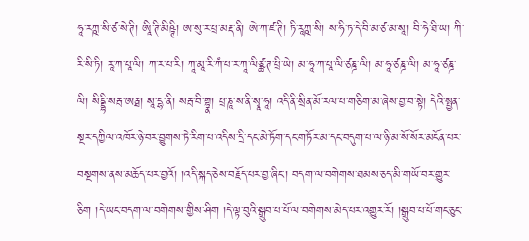ཧཱ་རཀྵ་སི་ཙ་སེ་ཊི། ཨཱི་ཊི་མིཥྚི། ཨ་སུ་ར་པྲ་མརྡ་ནི། ཨེ་ཀ་ཛ་ཊི། ཏི་རཱཀྵ་སི། ས་ཧི་ཏ་དེ་བི་མ་ཙ་མ་སཱ། བི་ཧེ་ཐི་ཡ། ཀི་རི་སི་ཏི། རཱ་ཀ་པཱ་ལི། ཀ་ར་པ་རི། ཀཱ་མཱ་རི་ཀཾ་པ་ར་ཀཱ་ལིཙྪ་ཊ་པྲི་ཡེ། མ་ཧཱ་ཀ་པཱ་ལི་ཙཎྜ་ལི། མ་ཧཱ་ཙཎྜ་ལི། མ་ཧཱ་ཙཎྜ་ལི། སིདྡྷི་སརྦ་ཨརྠ། སཱ་དྷ་ནི། སརྦ་བི་གྷྣ། པྲ་ཎཱ་ས་ནི་སྭཱ་ཧཱ། འདི་ནི་སྲིན་མོ་རལ་པ་གཅིག་མ་ཞེས་བྱ་བ་སྟེ། དེའི་སྤྱན་སྔར་དཀྱིལ་འཁོར་ཉེ་བར་བྱུགས་ཏེ་རིག་པ་འདིས་དྲི་དང་མེ་ཏོག་དང་གཏོར་མ་དང་བདུག་པ་ལ་ཉི་མ་སོ་སོར་མངོན་པར་བསྔགས་ནས་མཆོད་པར་བྱའོ། །འདི་སྐད་ཅེས་བརྗོད་པར་བྱ་ཞིང་། བདག་ལ་བགེགས་ཐམས་ཅད་མི་གཡོ་བར་གྱུར་ཅིག །དེ་ཡང་བདག་ལ་བགེགས་གྱིས་ཤིག །དེ་ལྟ་བུའི་སྒྲུབ་པ་པོ་ལ་བགེགས་མེད་པར་འགྱུར་རོ། །སྒྲུབ་པ་པོ་གང་ཅུང་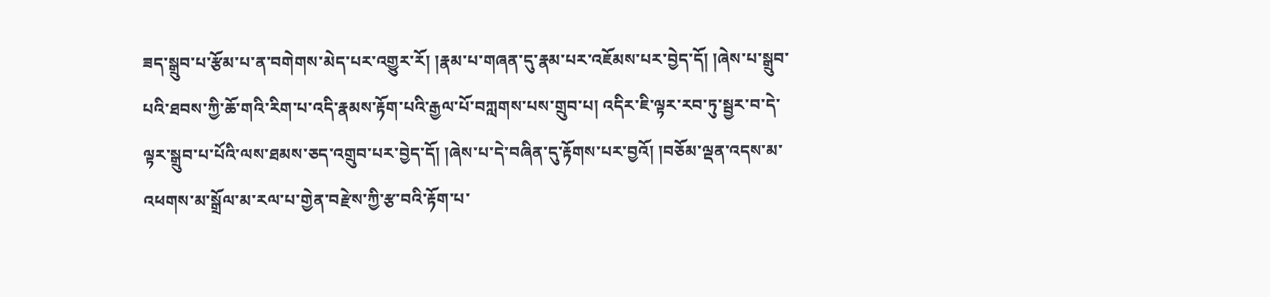ཟད་སྒྲུབ་པ་རྩོམ་པ་ན་བགེགས་མེད་པར་འགྱུར་རོ། །རྣམ་པ་གཞན་དུ་རྣམ་པར་འཇོམས་པར་བྱེད་དོ། །ཞེས་པ་སྒྲུབ་པའི་ཐབས་ཀྱི་ཆོ་གའི་རིག་པ་འདི་རྣམས་རྟོག་པའི་རྒྱལ་པོ་བཀླགས་པས་གྲུབ་པ། འདིར་ཇི་ལྟར་རབ་ཏུ་སྦྱར་བ་དེ་ལྟར་སྒྲུབ་པ་པོའི་ལས་ཐམས་ཅད་འགྲུབ་པར་བྱེད་དོ། །ཞེས་པ་དེ་བཞིན་དུ་རྟོགས་པར་བྱའོ། །བཅོམ་ལྡན་འདས་མ་འཕགས་མ་སྒྲོལ་མ་རལ་པ་གྱེན་བརྫེས་ཀྱི་རྩ་བའི་རྟོག་པ་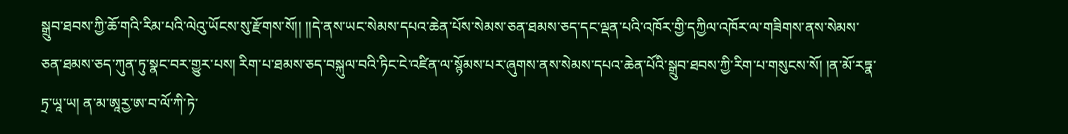སྒྲུབ་ཐབས་ཀྱི་ཆོ་གའི་རིམ་པའི་ལེའུ་ཡོངས་སུ་རྫོགས་སོ།། །།དེ་ནས་ཡང་སེམས་དཔའ་ཆེན་པོས་སེམས་ཅན་ཐམས་ཅད་དང་ལྡན་པའི་འཁོར་གྱི་དཀྱིལ་འཁོར་ལ་གཟིགས་ནས་སེམས་ཅན་ཐམས་ཅད་ཀུན་ཏུ་སྣང་བར་གྱུར་པས། རིག་པ་ཐམས་ཅད་བསྐུལ་བའི་ཏིང་ངེ་འཛིན་ལ་སྙོམས་པར་ཞུགས་ནས་སེམས་དཔའ་ཆེན་པོའི་སྒྲུབ་ཐབས་ཀྱི་རིག་པ་གསུངས་སོ། །ན་མོ་རཏྣ་ཏྲ་ཡཱ་ཡ། ན་མ་ཨཱཪྱ་ཨ་བ་ལོ་ཀི་ཏེ་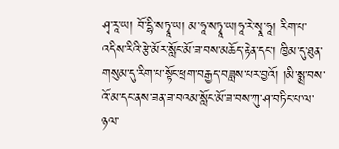ཤྭ་རཱ་ཡ། བོ་དྷི་སཏྭཱ་ཡ། མ་ཧཱ་སཏྭཱ་ཡ།ཧཱ་རེ་སྭཱ་ཧཱ། རིག་པ་འདིས་རིའི་རྩེ་མོར་སློང་མོ་ཟ་བས་མཆོད་རྟེན་དང་། ཁྱིམ་དུ་ཐུན་གསུམ་དུ་རིག་པ་སྟོང་ཕྲག་བརྒྱད་བཟླས་པར་བྱའོ། །མི་སྨྲ་བས་འོ་མ་དང་ནས་ཟན་ཟ་བའམ་སློང་མོ་ཟ་བས་ཀུ་ཤ་བཏིང་པ་ལ་ཉལ་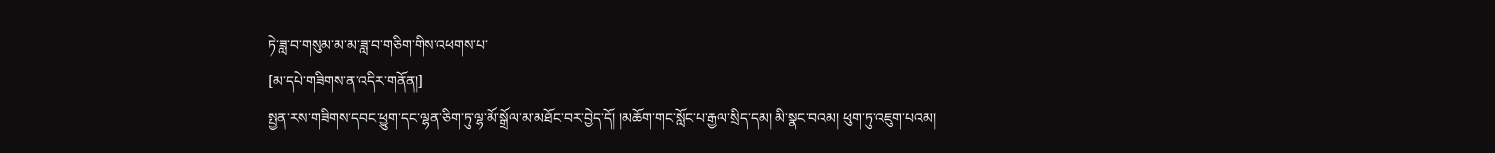ཏེ་ཟླ་བ་གསུམ་མ་མ་ཟླ་བ་གཅིག་གིས་འཕགས་པ་
[མ་དཔེ་གཟིགས་ན་འདིར་གནོན།]
སྤྱན་རས་གཟིགས་དབང་ཕྱུག་དང་ལྷན་ཅིག་ཏུ་ལྷ་མོ་སྒྲོལ་མ་མཐོང་བར་བྱེད་དོ། །མཆོག་གང་སློང་པ་རྒྱལ་སྲིད་དམ། མི་སྣང་བའམ། ཕུག་ཏུ་འཇུག་པའམ།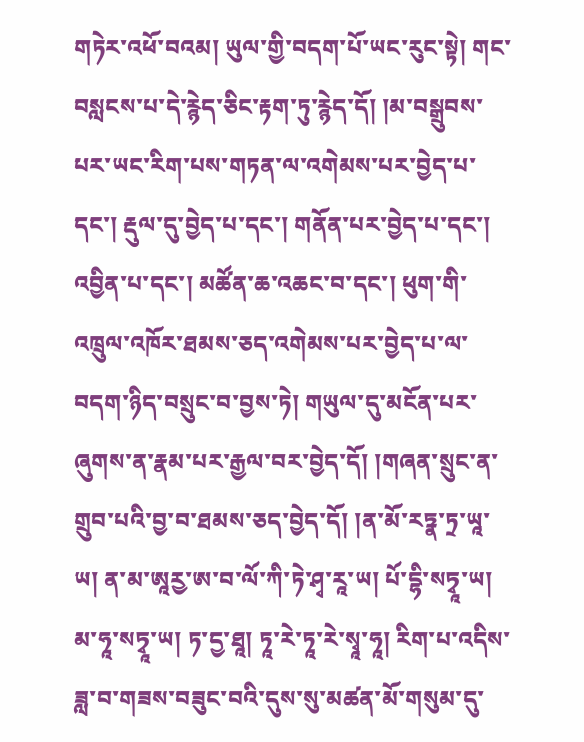གཏེར་འཕོ་བའམ། ཡུལ་གྱི་བདག་པོ་ཡང་རུང་སྟེ། གང་བསླངས་པ་དེ་རྙེད་ཅིང་རྟག་ཏུ་རྙེད་དོ། །མ་བསྒྲུབས་པར་ཡང་རིག་པས་གཏན་ལ་འགེམས་པར་བྱེད་པ་དང་། རྡུལ་དུ་བྱེད་པ་དང་། གནོན་པར་བྱེད་པ་དང་། འབྱིན་པ་དང་། མཚོན་ཆ་འཆང་བ་དང་། ཕུག་གི་འཁྲུལ་འཁོར་ཐམས་ཅད་འགེམས་པར་བྱེད་པ་ལ་བདག་ཉིད་བསྲུང་བ་བྱས་ཏེ། གཡུལ་དུ་མངོན་པར་ཞུགས་ན་རྣམ་པར་རྒྱལ་བར་བྱེད་དོ། །གཞན་སྲུང་ན་གྲུབ་པའི་བྱ་བ་ཐམས་ཅད་བྱེད་དོ། །ན་མོ་རཏྣ་ཏྲ་ཡཱ་ཡ། ན་མ་ཨཱཪྱ་ཨ་བ་ལོ་ཀི་ཏེ་ཤྭ་རཱ་ཡ། པོ་དྷི་སཏྭཱ་ཡ། མ་ཧཱ་སཏྭཱ་ཡ། ཏ་དྱ་ཐཱ། ཏཱ་རེ་ཏཱ་རེ་སྭཱ་ཧཱ། རིག་པ་འདིས་ཟླ་བ་གཟས་བཟུང་བའི་དུས་སུ་མཚན་མོ་གསུམ་དུ་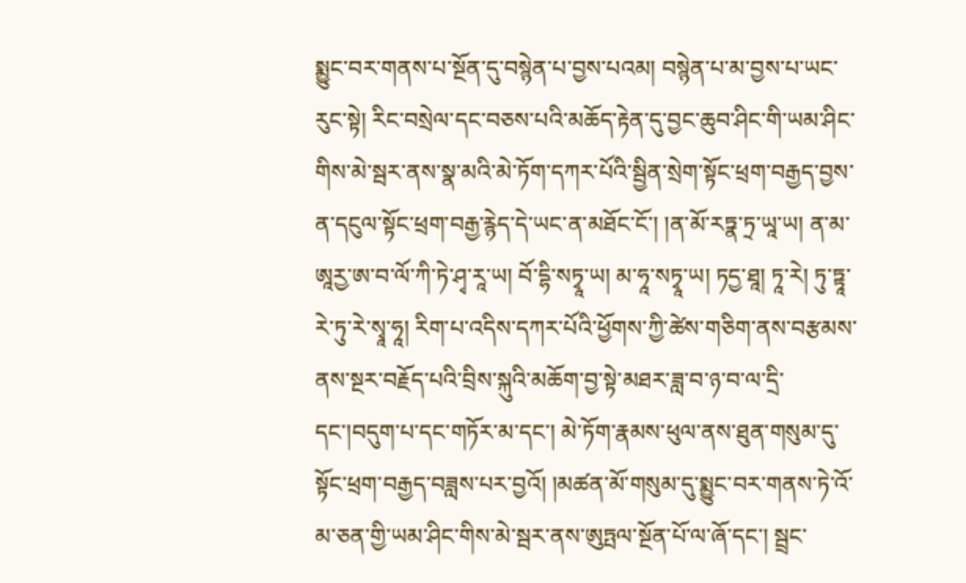སྨྱུང་བར་གནས་པ་སྔོན་དུ་བསྙེན་པ་བྱས་པའམ། བསྙེན་པ་མ་བྱས་པ་ཡང་རུང་སྟེ། རིང་བསྲེལ་དང་བཅས་པའི་མཆོད་རྟེན་དུ་བྱང་ཆུབ་ཤིང་གི་ཡམ་ཤིང་གིས་མེ་སྦར་ནས་སྣ་མའི་མེ་ཏོག་དཀར་པོའི་སྦྱིན་སྲེག་སྟོང་ཕྲག་བརྒྱད་བྱས་ན་དངུལ་སྟོང་ཕྲག་བརྒྱ་རྙེད་དེ་ཡང་ན་མཐོང་ངོ་། །ན་མོ་རཏྣ་ཏྲ་ཡཱ་ཡ། ན་མ་ཨཱཪྱ་ཨ་བ་ལོ་ཀི་ཏེ་ཤྭ་རཱ་ཡ། བོ་དྷི་སཏྭཱ་ཡ། མ་ཧཱ་སཏྭཱ་ཡ། ཏདྱ་ཐཱ། ཏཱ་རེ། ཏུ་ཏྟཱ་རེ་ཏུ་རེ་སྭཱ་ཧཱ། རིག་པ་འདིས་དཀར་པོའི་ཕྱོགས་ཀྱི་ཚེས་གཅིག་ནས་བརྩམས་ནས་སྔར་བརྗོད་པའི་བྲིས་སྐུའི་མཆོག་བྱ་སྟེ་མཐར་ཟླ་བ་ཉ་བ་ལ་དྲི་དང་།བདུག་པ་དང་གཏོར་མ་དང་། མེ་ཏོག་རྣམས་ཕུལ་ནས་ཐུན་གསུམ་དུ་སྟོང་ཕྲག་བརྒྱད་བཟླས་པར་བྱའོ། །མཚན་མོ་གསུམ་དུ་སྨྱུང་བར་གནས་ཏེ་འོ་མ་ཅན་གྱི་ཡམ་ཤིང་གིས་མེ་སྦར་ནས་ཨུཏྤལ་སྔོན་པོ་ལ་ཞོ་དང་། སྦྲང་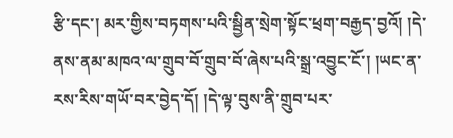རྩི་དང་། མར་གྱིས་བཏགས་པའི་སྦྱིན་སྲེག་སྟོང་ཕྲག་བརྒྱད་བྱའོ། །དེ་ནས་ནམ་མཁའ་ལ་གྲུབ་བོ་གྲུབ་བོ་ཞེས་པའི་སྒྲ་འབྱུང་ངོ་། །ཡང་ན་རས་རིས་གཡོ་བར་བྱེད་དོ། །དེ་ལྟ་བུས་ནི་གྲུབ་པར་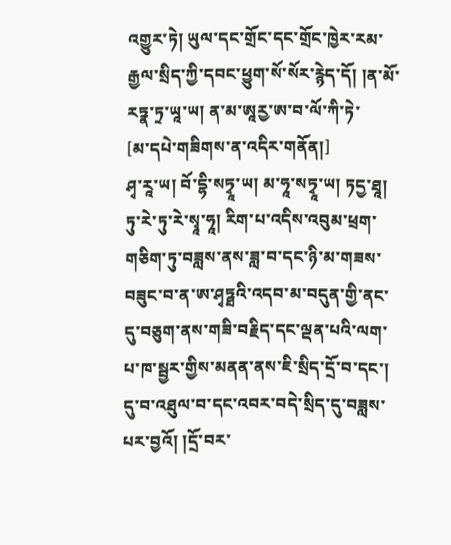འགྱུར་ཏེ། ཡུལ་དང་གྲོང་དང་གྲོང་ཁྱེར་རམ་རྒྱལ་སྲིད་ཀྱི་དབང་ཕྱུག་སོ་སོར་རྙེད་དོ། །ན་མོ་རཏྣ་ཏྲ་ཡཱ་ཡ། ན་མ་ཨཱཪྱ་ཨ་བ་ལོ་ཀི་ཏེ་
[མ་དཔེ་གཟིགས་ན་འདིར་གནོན།]
ཤྭ་རཱ་ཡ། བོ་དྷི་སཏྭཱ་ཡ། མ་ཧཱ་སཏྭཱ་ཡ། ཏདྱ་ཐཱ། ཏུ་རེ་ཏུ་རེ་སྭཱ་ཧཱ། རིག་པ་འདིས་འབུམ་ཕྲག་གཅིག་ཏུ་བཟླས་ནས་ཟླ་བ་དང་ཉི་མ་གཟས་བཟུང་བ་ན་ཨ་ཤྭཏྠའི་འདབ་མ་བདུན་གྱི་ནང་དུ་བཅུག་ནས་གཟི་བརྗིད་དང་ལྡན་པའི་ལག་པ་ཁ་སྦྱར་གྱིས་མནན་ནས་ཇི་སྲིད་དྲོ་བ་དང་། དུ་བ་འཐུལ་བ་དང་འབར་བདེ་སྲིད་དུ་བཟླས་པར་བྱའོ། །དྲོ་བར་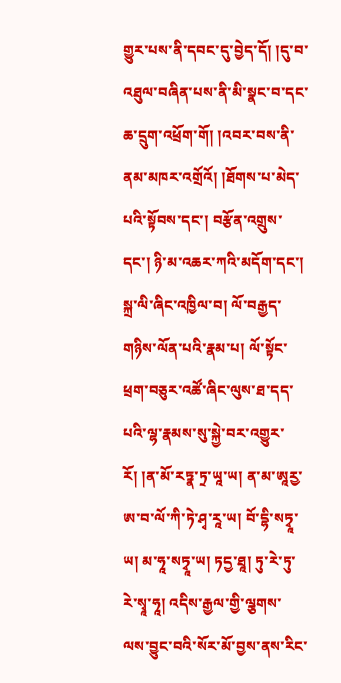གྱུར་པས་ནི་དབང་དུ་བྱེད་དོ། །དུ་བ་འཐུལ་བཞིན་པས་ནི་མི་སྣང་བ་དང་ཆ་དྲུག་འཕྲོག་གོ། །འབར་བས་ནི་ནམ་མཁར་འགྲོའོ། །ཐོགས་པ་མེད་པའི་སྟོབས་དང་། བརྩོན་འགྲུས་དང་། ཉི་མ་འཆར་ཀའི་མདོག་དང་། སྐྲ་ལི་ཞིང་འཁྱིལ་བ། ལོ་བརྒྱད་གཉིས་ལོན་པའི་རྣམ་པ། ལོ་སྟོང་ཕྲག་བཅུར་འཚོ་ཞིང་ལུས་ཐ་དད་པའི་ལྷ་རྣམས་སུ་སྐྱེ་བར་འགྱུར་རོ། །ན་མོ་རཏྣ་ཏྲ་ཡཱ་ཡ། ན་མ་ཨཱཪྱ་ཨ་བ་ལོ་ཀི་ཏེ་ཤྭ་རཱ་ཡ། བོ་དྷི་སཏྭཱ་ཡ། མ་ཧཱ་སཏྭཱ་ཡ། ཏདྱ་ཐཱ། ཏུ་རེ་ཏུ་རེ་སྭཱ་ཧཱ། འདིས་རྒྱལ་གྱི་ལྕགས་ལས་བྱུང་བའི་སོར་མོ་བྱས་ནས་རིང་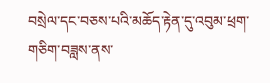བསྲེལ་དང་བཅས་པའི་མཆོད་རྟེན་དུ་འབུམ་ཕྲག་གཅིག་བཟླས་ནས་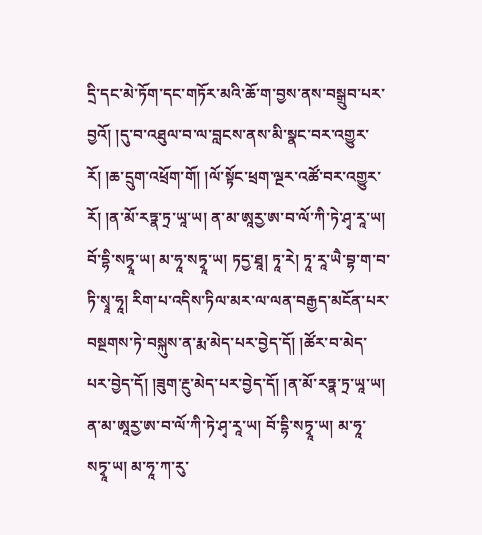དྲི་དང་མེ་ཏོག་དང་གཏོར་མའི་ཆོ་ག་བྱས་ནས་བསྒྲུབ་པར་བྱའོ། །དུ་བ་འཐུལ་བ་ལ་བླངས་ནས་མི་སྣང་བར་འགྱུར་རོ། །ཆ་དྲུག་འཕྲོག་གོ། །ལོ་སྟོང་ཕྲག་ལྔར་འཚོ་བར་འགྱུར་རོ། །ན་མོ་རཏྣ་ཏྲ་ཡཱ་ཡ། ན་མ་ཨཱཪྱ་ཨ་བ་ལོ་ཀི་ཏེ་ཤྭ་རཱ་ཡ། བོ་དྷི་སཏྭཱ་ཡ། མ་ཧཱ་སཏྭཱ་ཡ། ཏདྱ་ཐཱ། ཏཱ་རེ། ཏཱ་རཱ་ཡཻ་བྷ་ག་བ་ཏི་སྭཱ་ཧཱ། རིག་པ་འདིས་ཏིལ་མར་ལ་ལན་བརྒྱད་མངོན་པར་བསྔགས་ཏེ་བསྐུས་ན་རྨ་མེད་པར་བྱེད་དོ། །ཚོར་བ་མེད་པར་བྱེད་དོ། །ཟུག་རྔུ་མེད་པར་བྱེད་དོ། །ན་མོ་རཏྣ་ཏྲ་ཡཱ་ཡ། ན་མ་ཨཱཪྱ་ཨ་བ་ལོ་ཀི་ཏེ་ཤྭ་རཱ་ཡ། བོ་དྷི་སཏྭཱ་ཡ། མ་ཧཱ་སཏྭཱ་ཡ། མ་ཧཱ་ཀ་རུ་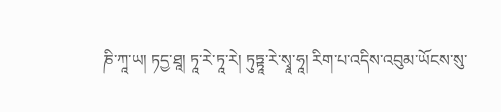ཎི་ཀཱ་ཡ། ཏདྱ་ཐཱ། ཏཱ་རེ་ཏཱ་རེ། ཏུཏྟཱ་རེ་སྭཱ་ཧཱ། རིག་པ་འདིས་འབུམ་ཡོངས་སུ་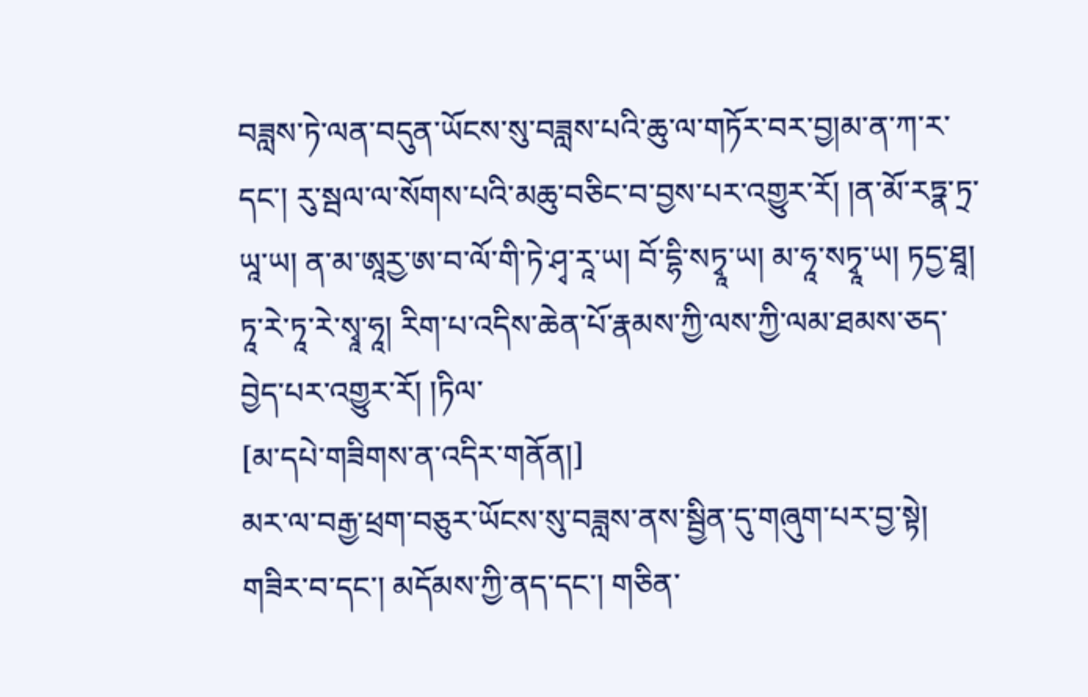བཟླས་ཏེ་ལན་བདུན་ཡོངས་སུ་བཟླས་པའི་ཆུ་ལ་གཏོར་བར་བྱ།མ་ན་ཀ་ར་དང་། རུ་སྦལ་ལ་སོགས་པའི་མཆུ་བཅིང་བ་བྱས་པར་འགྱུར་རོ། །ན་མོ་རཏྣ་ཏྲ་ཡཱ་ཡ། ན་མ་ཨཱཪྱ་ཨ་བ་ལོ་གི་ཏེ་ཤྭ་རཱ་ཡ། བོ་དྷི་སཏྭཱ་ཡ། མ་ཧཱ་སཏྭཱ་ཡ། ཏདྱ་ཐཱ། ཏཱ་རེ་ཏཱ་རེ་སྭཱ་ཧཱ། རིག་པ་འདིས་ཆེན་པོ་རྣམས་ཀྱི་ལས་ཀྱི་ལམ་ཐམས་ཅད་བྱེད་པར་འགྱུར་རོ། །ཏིལ་
[མ་དཔེ་གཟིགས་ན་འདིར་གནོན།]
མར་ལ་བརྒྱ་ཕྲག་བཅུར་ཡོངས་སུ་བཟླས་ནས་སྦྱིན་དུ་གཞུག་པར་བྱ་སྟེ། གཟིར་བ་དང་། མདོམས་ཀྱི་ནད་དང་། གཅིན་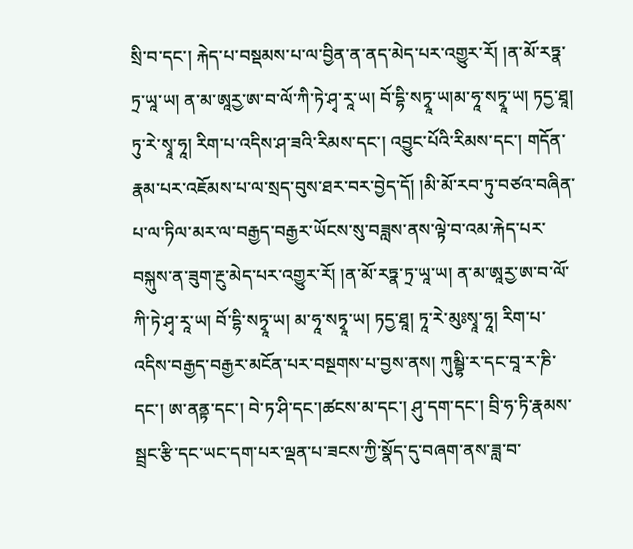སྲི་བ་དང་། རྐེད་པ་བསྡམས་པ་ལ་བྱིན་ན་ནད་མེད་པར་འགྱུར་རོ། །ན་མོ་རཏྣ་ཏྲ་ཡཱ་ཡ། ན་མ་ཨཱཪྱ་ཨ་བ་ལོ་ཀི་ཏེ་ཤྭ་རཱ་ཡ། བོ་དྷི་སཏྭཱ་ཡ།མ་ཧཱ་སཏྭཱ་ཡ། ཏདྱ་ཐཱ། ཏུ་རེ་སྭཱ་ཧཱ། རིག་པ་འདིས་ཤ་ཟའི་རིམས་དང་། འབྱུང་པོའི་རིམས་དང་། གདོན་རྣམ་པར་འཇོམས་པ་ལ་སྲད་བུས་ཐར་བར་བྱེད་དོ། །མི་མོ་རབ་ཏུ་བཙའ་བཞིན་པ་ལ་ཏིལ་མར་ལ་བརྒྱད་བརྒྱར་ཡོངས་སུ་བཟླས་ནས་ལྟེ་བ་འམ་རྐེད་པར་བསྐུས་ན་ཟུག་རྔུ་མེད་པར་འགྱུར་རོ། །ན་མོ་རཏྣ་ཏྲ་ཡཱ་ཡ། ན་མ་ཨཱཪྱ་ཨ་བ་ལོ་ཀི་ཏེ་ཤྭ་རཱ་ཡ། བོ་དྷི་སཏྭཱ་ཡ། མ་ཧཱ་སཏྭཱ་ཡ། ཏདྱ་ཐཱ། ཏཱ་རེ་མུཿསྭཱ་ཧཱ། རིག་པ་འདིས་བརྒྱད་བརྒྱར་མངོན་པར་བསྔགས་པ་བྱས་ནས། ཀུམྦྷི་ར་དང་བཱ་ར་ཎི་དང་། ཨ་ནནྟ་དང་། བེ་ཏ་ཤི་དང་།ཚངས་མ་དང་། ཤུ་དག་དང་། བྲི་ཧ་ཏི་རྣམས་སྦྲང་རྩི་དང་ཡང་དག་པར་ལྡན་པ་ཟངས་ཀྱི་སྣོད་དུ་བཞག་ནས་ཟླ་བ་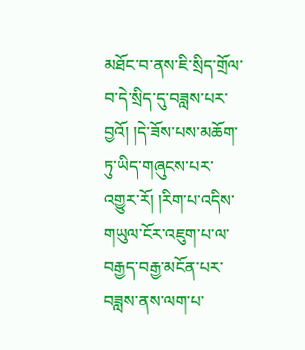མཐོང་བ་ནས་ཇི་སྲིད་གྲོལ་བ་དེ་སྲིད་དུ་བཟླས་པར་བྱའོ། །དེ་ཟོས་པས་མཆོག་ཏུ་ཡིད་གཞུངས་པར་འགྱུར་རོ། །རིག་པ་འདིས་གཡུལ་ངོར་འཇུག་པ་ལ་བརྒྱད་བརྒྱ་མངོན་པར་བཟླས་ནས་ལག་པ་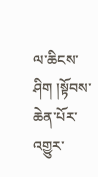ལ་ཆིངས་ཤིག །སྟོབས་ཆེན་པོར་འགྱུར་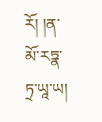རོ། །ན་མོ་རཏྣ་ཏྲ་ཡཱ་ཡ།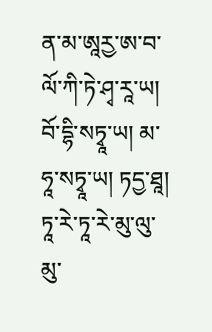ན་མ་ཨཱཪྱ་ཨ་བ་ལོ་ཀི་ཏེ་ཤྭ་རཱ་ཡ། བོ་དྷི་སཏྭཱ་ཡ། མ་ཧཱ་སཏྭཱ་ཡ། ཏདྱ་ཐཱ། ཏཱ་རེ་ཏཱ་རེ་མུ་ལུ་མུ་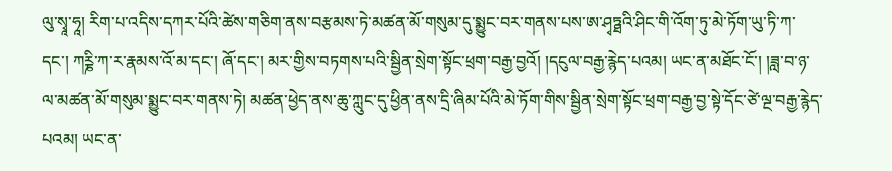ལུ་སྭཱ་ཧཱ། རིག་པ་འདིས་དཀར་པོའི་ཚེས་གཅིག་ནས་བརྩམས་ཏེ་མཚན་མོ་གསུམ་དུ་སྨྱུང་བར་གནས་པས་ཨ་ཤྭཏྠའི་ཤིང་གི་འོག་ཏུ་མེ་ཏོག་ཡུ་ཏི་ཀ་དང་། ཀཪྞི་ཀ་ར་རྣམས་འོ་མ་དང་། ཞོ་དང་། མར་གྱིས་བཏགས་པའི་སྦྱིན་སྲེག་སྟོང་ཕྲག་བརྒྱ་བྱའོ། །དངུལ་བརྒྱ་རྙེད་པའམ། ཡང་ན་མཐོང་ངོ་། །ཟླ་བ་ཉ་ལ་མཚན་མོ་གསུམ་སྨྱུང་བར་གནས་ཏེ། མཚན་ཕྱེད་ནས་ཆུ་ཀླུང་དུ་ཕྱིན་ནས་དྲི་ཞིམ་པོའི་མེ་ཏོག་གིས་སྦྱིན་སྲེག་སྟོང་ཕྲག་བརྒྱ་བྱ་སྟེ་དོང་ཙེ་ལྔ་བརྒྱ་རྙེད་པའམ། ཡང་ན་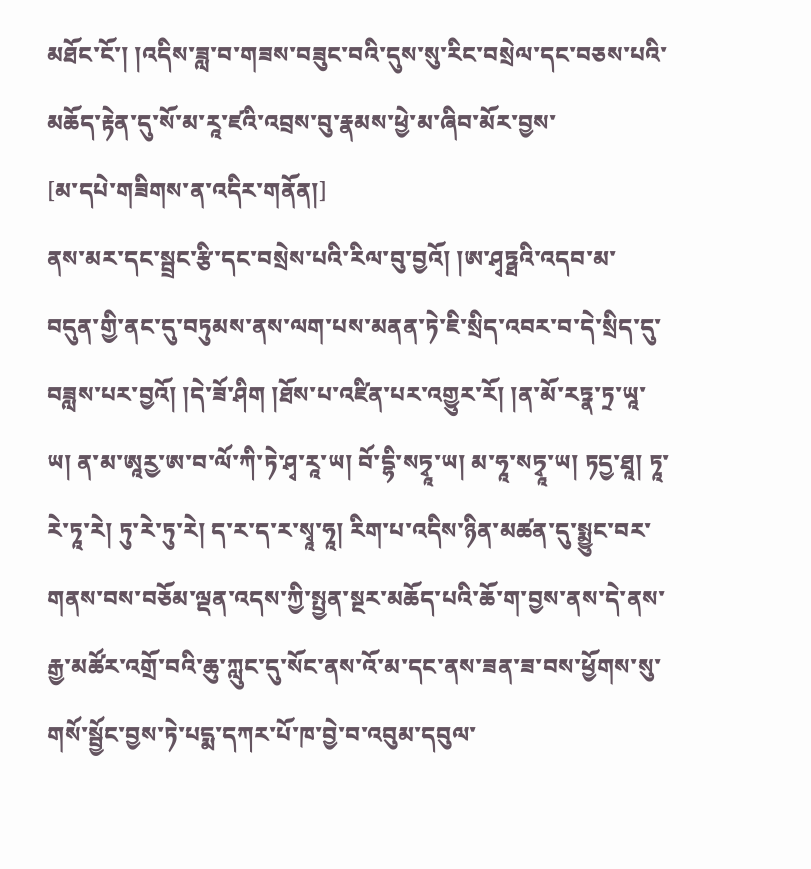མཐོང་ངོ་། །འདིས་ཟླ་བ་གཟས་བཟུང་བའི་དུས་སུ་རིང་བསྲེལ་དང་བཅས་པའི་མཆོད་རྟེན་དུ་སོ་མ་རཱ་ཛའི་འབྲས་བུ་རྣམས་ཕྱེ་མ་ཞིབ་མོར་བྱས་
[མ་དཔེ་གཟིགས་ན་འདིར་གནོན།]
ནས་མར་དང་སྦྲང་རྩི་དང་བསྲེས་པའི་རིལ་བུ་བྱའོ། །ཨ་ཤྭཏྠའི་འདབ་མ་བདུན་གྱི་ནང་དུ་བཏུམས་ནས་ལག་པས་མནན་ཏེ་ཇི་སྲིད་འབར་བ་དེ་སྲིད་དུ་བཟླས་པར་བྱའོ། །དེ་ཟོ་ཤིག །ཐོས་པ་འཛིན་པར་འགྱུར་རོ། །ན་མོ་རཏྣ་ཏྲ་ཡཱ་ཡ། ན་མ་ཨཱཪྱ་ཨ་བ་ལོ་ཀི་ཏེ་ཤྭ་རཱ་ཡ། བོ་དྷི་སཏྭཱ་ཡ། མ་ཧཱ་སཏྭཱ་ཡ། ཏདྱ་ཐཱ། ཏཱ་རེ་ཏཱ་རེ། ཏུ་རེ་ཏུ་རེ། ད་ར་ད་ར་སྭཱ་ཧཱ། རིག་པ་འདིས་ཉིན་མཚན་དུ་སྨྱུང་བར་གནས་བས་བཅོམ་ལྡན་འདས་ཀྱི་སྤྱན་སྔར་མཆོད་པའི་ཆོ་ག་བྱས་ནས་དེ་ནས་རྒྱ་མཚོར་འགྲོ་བའི་ཆུ་ཀླུང་དུ་སོང་ནས་འོ་མ་དང་ནས་ཟན་ཟ་བས་ཕྱོགས་སུ་གསོ་སྦྱོང་བྱས་ཏེ་པདྨ་དཀར་པོ་ཁ་བྱེ་བ་འབུམ་དབུལ་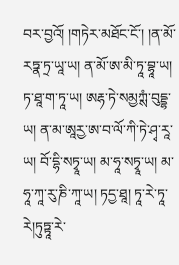བར་བྱའོ། །གཏེར་མཐོང་ངོ་། །ན་མོ་རཏྣ་ཏྲ་ཡཱ་ཡ། ན་མོ་ཨ་མི་ཏཱ་བྷཱ་ཡ། ཏ་ཐཱ་ག་ཏཱ་ཡ། ཨརྷ་ཏེ་སམྱཀྶཾ་བུདྡྷ་ཡ། ན་མ་ཨཱཪྱ་ཨ་བ་ལོ་ཀི་ཏེ་ཤྭ་རཱ་ཡ། བོ་དྷི་སཏྭཱ་ཡ། མ་ཧཱ་སཏྭཱ་ཡ། མ་ཧཱ་ཀཱ་རུ་ཎི་ཀཱ་ཡ། ཏདྱ་ཐཱ། ཏཱ་རེ་ཏཱ་རེ།ཏུཏྟཱ་རེ་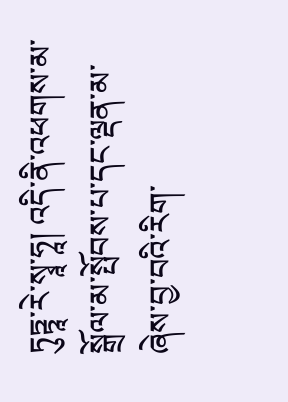ཏུཏྟཱ་རེ་སྭཱ་ཧཱ། འདི་ནི་འཕགས་མ་སྒྲོལ་མ་སྤོབས་པ་དང་ལྡན་མ་ཞེས་བྱ་བའི་རིག་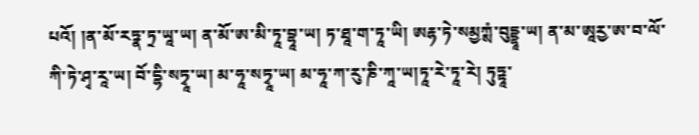པའོ། །ན་མོ་རཏྣ་ཏྲ་ཡཱ་ཡ། ན་མོ་ཨ་མི་ཏཱ་བྷཱ་ཡ། ཏ་ཐཱ་ག་ཏཱ་ཡི། ཨརྷ་ཏེ་སམྱཀྶཾ་བུདྡྷཱ་ཡ། ན་མ་ཨཱཪྱ་ཨ་བ་ལོ་ཀི་ཏེ་ཤྭ་རཱ་ཡ། བོ་དྷི་སཏྭཱ་ཡ། མ་ཧཱ་སཏྭཱ་ཡ། མ་ཧཱ་ཀ་རུ་ཎི་ཀཱ་ཡ།ཏཱ་རེ་ཏཱ་རེ། ཏུཏྟཱ་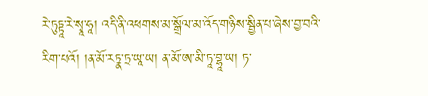རེ་ཏུཏྟཱ་རེ་སྭཱ་ཧཱ། འདི་ནི་འཕགས་མ་སྒྲོལ་མ་འོད་གཉིས་སྦྱིན་པ་ཞེས་བྱ་བའི་རིག་པའོ། །ན་མོ་རཏྣ་ཏྲ་ཡཱ་ཡ། ན་མོ་ཨ་མི་ཏཱ་བྷཱ་ཡ། ཏ་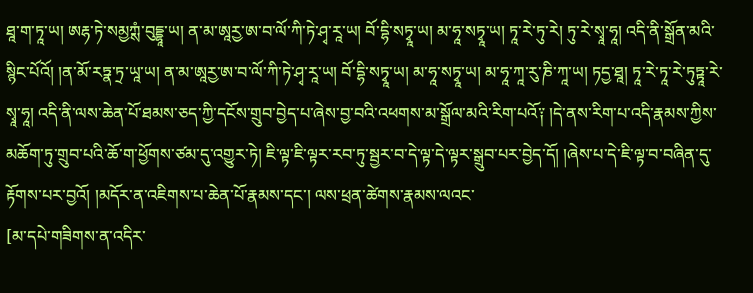ཐཱ་ག་ཏཱ་ཡ། ཨརྷ་ཏེ་སམྱཀྶཾ་བུདྡྷཱ་ཡ། ན་མ་ཨཱཪྱ་ཨ་བ་ལོ་ཀི་ཏེ་ཤྭ་རཱ་ཡ། བོ་དྷི་སཏྭཱ་ཡ། མ་ཧཱ་སཏྭཱ་ཡ། ཏཱ་རེ་ཏུ་རེ། ཏུ་རེ་སྭཱ་ཧཱ། འདི་ནི་སྒྲོན་མའི་སྙིང་པོའོ། །ན་མོ་རཏྣ་ཏྲ་ཡཱ་ཡ། ན་མ་ཨཱཪྱ་ཨ་བ་ལོ་ཀི་ཏེ་ཤྭ་རཱ་ཡ། བོ་དྷི་སཏྭཱ་ཡ། མ་ཧཱ་སཏྭཱ་ཡ། མ་ཧཱ་ཀཱ་རུ་ཎི་ཀཱ་ཡ། ཏདྱ་ཐཱ། ཏཱ་རེ་ཏཱ་རེ་ཏུཏྟཱ་རེ་སྭཱ་ཧཱ། འདི་ནི་ལས་ཆེན་པོ་ཐམས་ཅད་ཀྱི་དངོས་གྲུབ་བྱེད་པ་ཞེས་བྱ་བའི་འཕགས་མ་སྒྲོལ་མའི་རིག་པའོ༑ །དེ་ནས་རིག་པ་འདི་རྣམས་ཀྱིས་མཆོག་ཏུ་གྲུབ་པའི་ཆོ་ག་ཕྱོགས་ཙམ་དུ་འགྱུར་ཏེ། ཇི་ལྟ་ཇི་ལྟར་རབ་ཏུ་སྦྱར་བ་དེ་ལྟ་དེ་ལྟར་སྒྲུབ་པར་བྱེད་དོ། །ཞེས་པ་དེ་ཇི་ལྟ་བ་བཞིན་དུ་རྟོགས་པར་བྱའོ། །མདོར་ན་འཇིགས་པ་ཆེན་པོ་རྣམས་དང་། ལས་ཕྲན་ཚེགས་རྣམས་ལའང་
[མ་དཔེ་གཟིགས་ན་འདིར་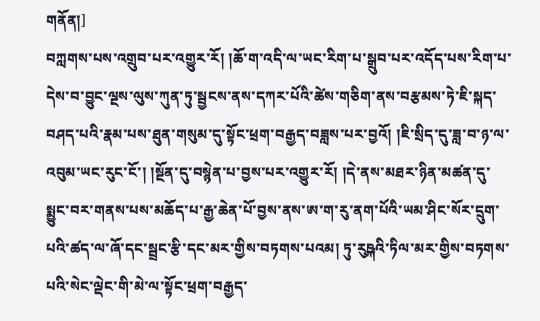གནོན།]
བཀླགས་པས་འགྲུབ་པར་འགྱུར་རོ། །ཆོ་ག་འདི་ལ་ཡང་རིག་པ་སྒྲུབ་པར་འདོད་པས་རིག་པ་དེས་བ་བྱུང་ལྔས་ལུས་ཀུན་ཏུ་སྦྱངས་ནས་དཀར་པོའི་ཚེས་གཅིག་ནས་བརྩམས་ཏེ་ཇི་སྐད་བཤད་པའི་རྣམ་པས་ཐུན་གསུམ་དུ་སྟོང་ཕྲག་བརྒྱད་བཟླས་པར་བྱའོ། །ཇི་སྲིད་དུ་ཟླ་བ་ཉ་ལ་འབུམ་ཡང་རུང་ངོ་། །སྔོན་དུ་བསྙེན་པ་བྱས་པར་འགྱུར་རོ། །དེ་ནས་མཐར་ཉིན་མཚན་དུ་སྨྱུང་བར་གནས་པས་མཆོད་པ་རྒྱ་ཆེན་པོ་བྱས་ནས་ཨ་ག་རུ་ནག་པོའི་ཡམ་ཤིང་སོར་དྲུག་པའི་ཚད་ལ་ཞོ་དང་སྦྲང་རྩི་དང་མར་གྱིས་བཏགས་པའམ། ཏུ་རུཥྐའི་ཏིལ་མར་གྱིས་བཏགས་པའི་སེང་ལྡེང་གི་མེ་ལ་སྟོང་ཕྲག་བརྒྱད་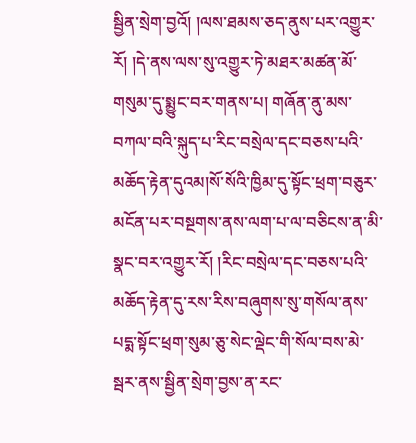སྦྱིན་སྲེག་བྱའོ། །ལས་ཐམས་ཅད་ནུས་པར་འགྱུར་རོ། །དེ་ནས་ལས་སུ་འགྱུར་ཏེ་མཐར་མཚན་མོ་གསུམ་དུ་སྨྱུང་བར་གནས་པ། གཞོན་ནུ་མས་བཀལ་བའི་སྐུད་པ་རིང་བསྲེལ་དང་བཅས་པའི་མཆོད་རྟེན་དུའམ།སོ་སོའི་ཁྱིམ་དུ་སྟོང་ཕྲག་བཅུར་མངོན་པར་བསྔགས་ནས་ལག་པ་ལ་བཅིངས་ན་མི་སྣང་བར་འགྱུར་རོ། །རིང་བསྲེལ་དང་བཅས་པའི་མཆོད་རྟེན་དུ་རས་རིས་བཞུགས་སུ་གསོལ་ནས་པདྨ་སྟོང་ཕྲག་སུམ་ཅུ་སེང་ལྡེང་གི་སོལ་བས་མེ་སྦར་ནས་སྦྱིན་སྲེག་བྱས་ན་རང་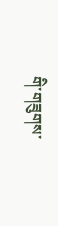གི་གཟུགས་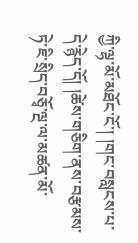ཀྱི་ལྷ་མོ་མཐོང་ངོ་། །གང་བསླངས་པ་དེ་རྙེད་དོ། །ཚེས་གཅིག་ནས་བརྩམས་ཏེ་ཇི་སྲིད་བཅྭོ་ལྔ་ལ་མཚན་མོ་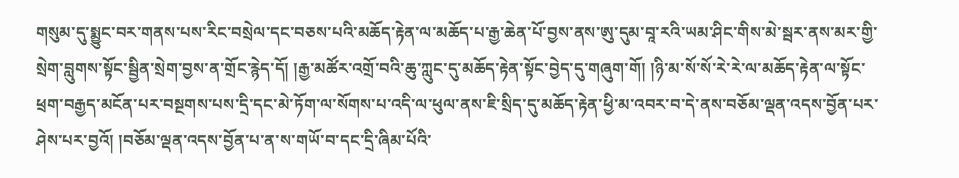གསུམ་དུ་སྨྱུང་བར་གནས་པས་རིང་བསྲེལ་དང་བཅས་པའི་མཆོད་རྟེན་ལ་མཆོད་པ་རྒྱ་ཆེན་པོ་བྱས་ནས་ཨུ་དུམ་བཱ་རའི་ཡམ་ཤིང་གིས་མེ་སྦར་ནས་མར་གྱི་སྲེག་བླུགས་སྟོང་སྦྱིན་སྲེག་བྱས་ན་གྲོང་རྙེད་དོ། །རྒྱ་མཚོར་འགྲོ་བའི་ཆུ་ཀླུང་དུ་མཆོད་རྟེན་སྟོང་བྱེད་དུ་གཞུག་གོ། །ཉི་མ་སོ་སོ་རེ་རེ་ལ་མཆོད་རྟེན་ལ་སྟོང་ཕྲག་བརྒྱད་མངོན་པར་བསྔགས་པས་དྲི་དང་མེ་ཏོག་ལ་སོགས་པ་འདི་ལ་ཕུལ་ནས་ཇི་སྲིད་དུ་མཆོད་རྟེན་ཕྱི་མ་འབར་བ་དེ་ནས་བཅོམ་ལྡན་འདས་བྱོན་པར་ཤེས་པར་བྱའོ། །བཅོམ་ལྡན་འདས་བྱོན་པ་ན་ས་གཡོ་བ་དང་དྲི་ཞིམ་པོའི་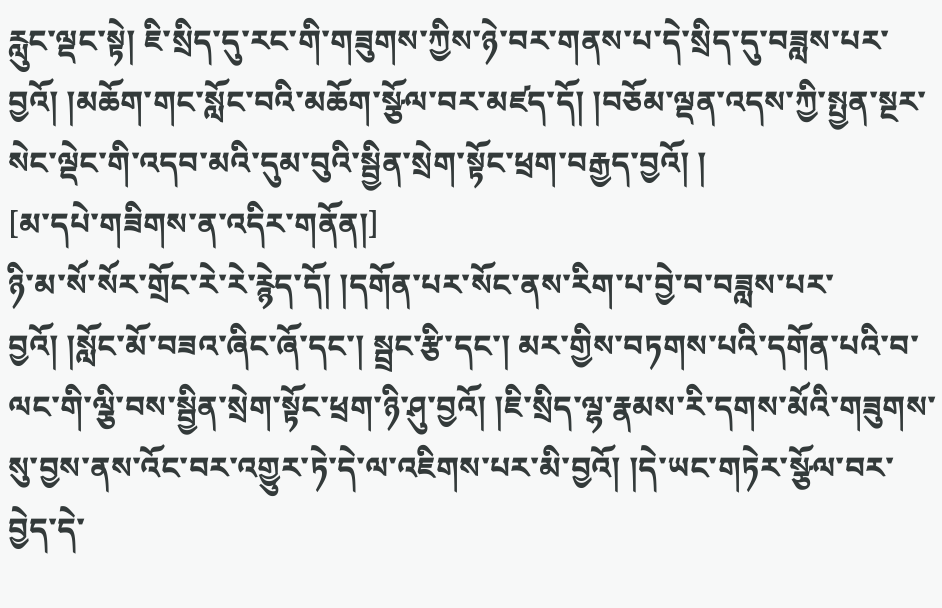རླུང་ལྡང་སྟེ། ཇི་སྲིད་དུ་རང་གི་གཟུགས་ཀྱིས་ཉེ་བར་གནས་པ་དེ་སྲིད་དུ་བཟླས་པར་བྱའོ། །མཆོག་གང་སློང་བའི་མཆོག་སྩོལ་བར་མཛད་དོ། །བཅོམ་ལྡན་འདས་ཀྱི་སྤྱན་སྔར་སེང་ལྡེང་གི་འདབ་མའི་དུམ་བུའི་སྦྱིན་སྲེག་སྟོང་ཕྲག་བརྒྱད་བྱའོ། །
[མ་དཔེ་གཟིགས་ན་འདིར་གནོན།]
ཉི་མ་སོ་སོར་གྲོང་རེ་རེ་རྙེད་དོ། །དགོན་པར་སོང་ནས་རིག་པ་བྱེ་བ་བཟླས་པར་བྱའོ། །སློང་མོ་བཟའ་ཞིང་ཞོ་དང་། སྦྲང་རྩི་དང་། མར་གྱིས་བཏགས་པའི་དགོན་པའི་བ་ལང་གི་ལྕི་བས་སྦྱིན་སྲེག་སྟོང་ཕྲག་ཉི་ཤུ་བྱའོ། །ཇི་སྲིད་ལྷ་རྣམས་རི་དགས་མོའི་གཟུགས་སུ་བྱས་ནས་འོང་བར་འགྱུར་ཏེ་དེ་ལ་འཇིགས་པར་མི་བྱའོ། །དེ་ཡང་གཏེར་སྩོལ་བར་བྱེད་དེ་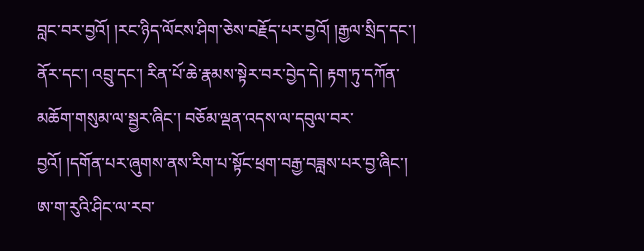བླང་བར་བྱའོ། །རང་ཉིད་ལོངས་ཤིག་ཅེས་བརྗོད་པར་བྱའོ། །རྒྱལ་སྲིད་དང་། ནོར་དང་། འབྲུ་དང་། རིན་པོ་ཆེ་རྣམས་སྟེར་བར་བྱེད་དེ། རྟག་ཏུ་དཀོན་མཆོག་གསུམ་ལ་སྦྱར་ཞིང་། བཅོམ་ལྡན་འདས་ལ་དབུལ་བར་བྱའོ། །དགོན་པར་ཞུགས་ནས་རིག་པ་སྟོང་ཕྲག་བརྒྱ་བཟླས་པར་བྱ་ཞིང་། ཨ་ག་རུའི་ཤིང་ལ་རབ་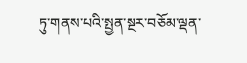ཏུ་གནས་པའི་སྤྱན་སྔར་བཅོམ་ལྡན་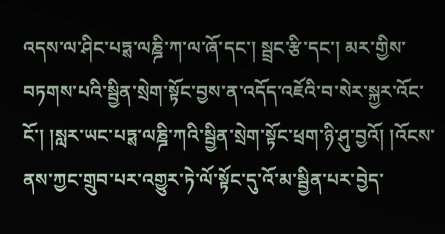འདས་ལ་ཤིང་པཏྶ་ལཎྜི་ཀ་ལ་ཞོ་དང་། སྦྲང་རྩི་དང་། མར་གྱིས་བཏགས་པའི་སྦྱིན་སྲེག་སྟོང་བྱས་ན་འདོད་འཇོའི་བ་སེར་སྐྱར་འོང་ངོ་། །སླར་ཡང་པཏྶ་ལཎྜི་ཀའི་སྦྱིན་སྲེག་སྟོང་ཕྲག་ཉི་ཤུ་བྱའོ། །འོངས་ནས་ཀྱང་གྲུབ་པར་འགྱུར་ཏེ་ལོ་སྟོང་དུ་འོ་མ་སྦྱིན་པར་བྱེད་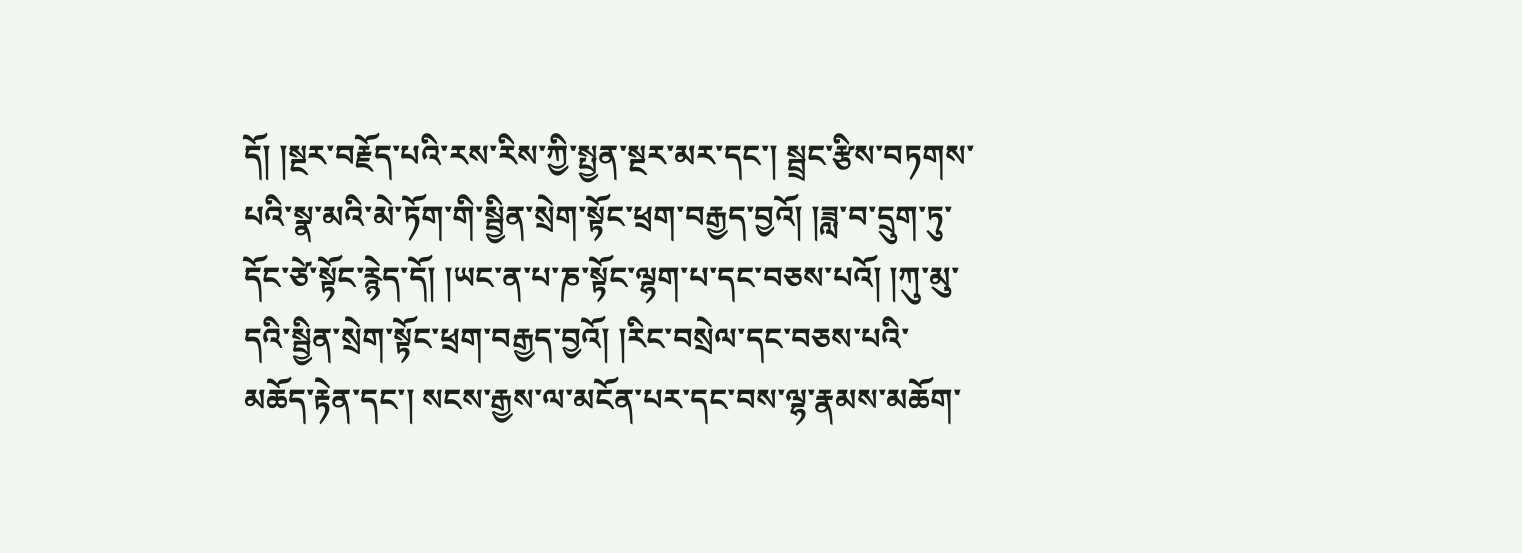དོ། །སྔར་བརྗོད་པའི་རས་རིས་ཀྱི་སྤྱན་སྔར་མར་དང་། སྦྲང་རྩིས་བཏགས་པའི་སྣ་མའི་མེ་ཏོག་གི་སྦྱིན་སྲེག་སྟོང་ཕྲག་བརྒྱད་བྱའོ། །ཟླ་བ་དྲུག་ཏུ་དོང་ཙེ་སྟོང་རྙེད་དོ། །ཡང་ན་པ་ཎ་སྟོང་ལྷག་པ་དང་བཅས་པའོ། །ཀུ་མུ་དའི་སྦྱིན་སྲེག་སྟོང་ཕྲག་བརྒྱད་བྱའོ། །རིང་བསྲེལ་དང་བཅས་པའི་མཆོད་རྟེན་དང་། སངས་རྒྱས་ལ་མངོན་པར་དང་བས་ལྷ་རྣམས་མཆོག་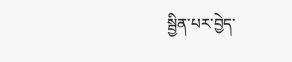སྦྱིན་པར་བྱེད་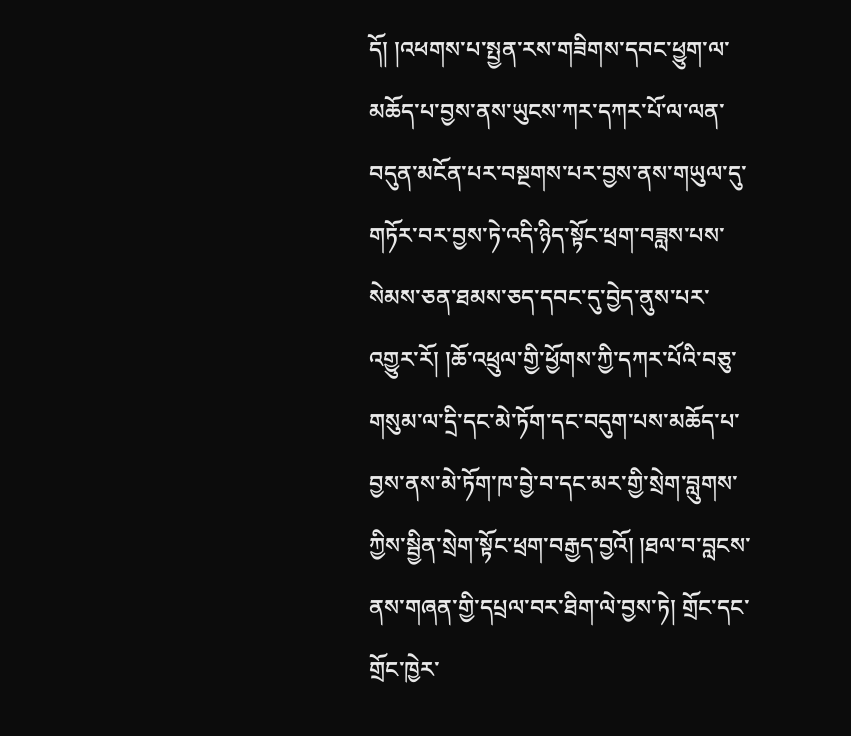དོ། །འཕགས་པ་སྤྱན་རས་གཟིགས་དབང་ཕྱུག་ལ་མཆོད་པ་བྱས་ནས་ཡུངས་ཀར་དཀར་པོ་ལ་ལན་བདུན་མངོན་པར་བསྔགས་པར་བྱས་ནས་གཡུལ་དུ་གཏོར་བར་བྱས་ཏེ་འདི་ཉིད་སྟོང་ཕྲག་བཟླས་པས་སེམས་ཅན་ཐམས་ཅད་དབང་དུ་བྱེད་ནུས་པར་འགྱུར་རོ། །ཆོ་འཕྲུལ་གྱི་ཕྱོགས་ཀྱི་དཀར་པོའི་བཅུ་གསུམ་ལ་དྲི་དང་མེ་ཏོག་དང་བདུག་པས་མཆོད་པ་བྱས་ནས་མེ་ཏོག་ཁ་བྱེ་བ་དང་མར་གྱི་སྲེག་བླུགས་ཀྱིས་སྦྱིན་སྲེག་སྟོང་ཕྲག་བརྒྱད་བྱའོ། །ཐལ་བ་བླངས་ནས་གཞན་གྱི་དཔྲལ་བར་ཐིག་ལེ་བྱས་ཏེ། གྲོང་དང་གྲོང་ཁྱེར་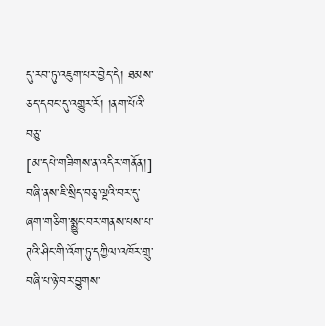དུ་རབ་ཏུ་འཇུག་པར་བྱེད་དེ། ཐམས་ཅད་དབང་དུ་འགྱུར་རོ། །ནག་པོའི་བཅུ་
[མ་དཔེ་གཟིགས་ན་འདིར་གནོན།]
བཞི་ནས་ཇི་སྲིད་བཅྭ་ལྔའི་བར་དུ་ཞག་གཅིག་སྨྱུང་བར་གནས་པས་པ་ཊའི་ཤིང་གི་འོག་ཏུ་དཀྱིལ་འཁོར་གྲུ་བཞི་པ་ཉེ་བར་བྱུགས་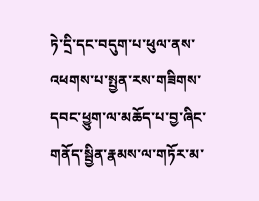ཏེ་དྲི་དང་བདུག་པ་ཕུལ་ནས་འཕགས་པ་སྤྱན་རས་གཟིགས་དབང་ཕྱུག་ལ་མཆོད་པ་བྱ་ཞིང་གནོད་སྦྱིན་རྣམས་ལ་གཏོར་མ་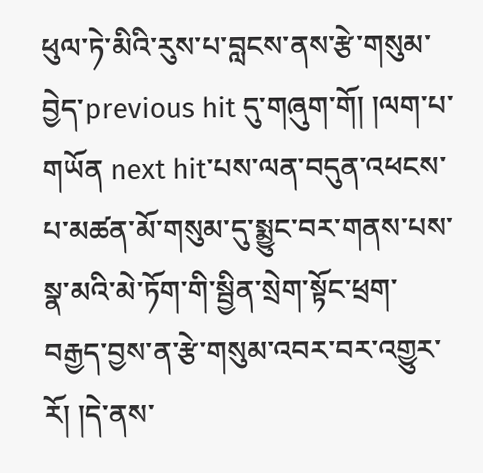ཕུལ་ཏེ་མིའི་རུས་པ་བླངས་ནས་རྩེ་གསུམ་བྱེད་previous hit དུ་གཞུག་གོ། །ལག་པ་གཡོན next hit་པས་ལན་བདུན་འཕངས་པ་མཚན་མོ་གསུམ་དུ་སྨྱུང་བར་གནས་པས་སྣ་མའི་མེ་ཏོག་གི་སྦྱིན་སྲེག་སྟོང་ཕྲག་བརྒྱད་བྱས་ན་རྩེ་གསུམ་འབར་བར་འགྱུར་རོ། །དེ་ནས་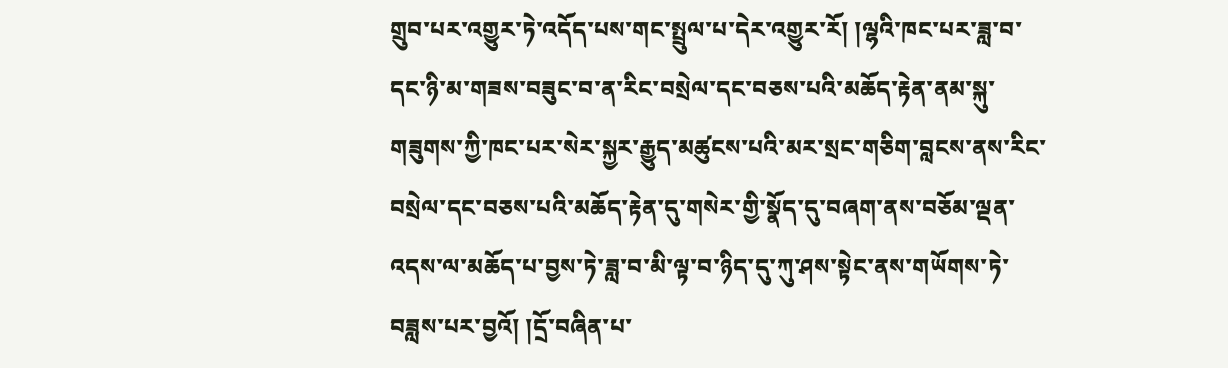གྲུབ་པར་འགྱུར་ཏེ་འདོད་པས་གང་སྤྲུལ་པ་དེར་འགྱུར་རོ། །ལྷའི་ཁང་པར་ཟླ་བ་དང་ཉི་མ་གཟས་བཟུང་བ་ན་རིང་བསྲེལ་དང་བཅས་པའི་མཆོད་རྟེན་ནམ་སྐུ་གཟུགས་ཀྱི་ཁང་པར་སེར་སྐྱར་རྒྱུད་མཚུངས་པའི་མར་སྲང་གཅིག་བླངས་ནས་རིང་བསྲེལ་དང་བཅས་པའི་མཆོད་རྟེན་དུ་གསེར་གྱི་སྣོད་དུ་བཞག་ནས་བཅོམ་ལྡན་འདས་ལ་མཆོད་པ་བྱས་ཏེ་ཟླ་བ་མི་ལྟ་བ་ཉིད་དུ་ཀུ་ཤས་སྟེང་ནས་གཡོགས་ཏེ་བཟླས་པར་བྱའོ། །དྲོ་བཞིན་པ་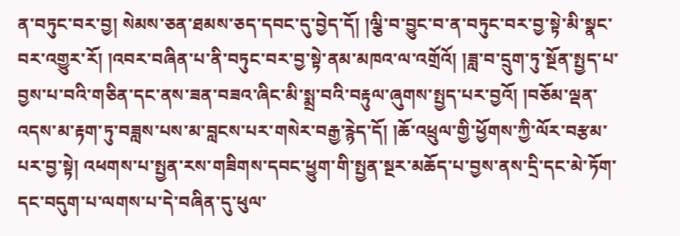ན་བཏུང་བར་བྱ། སེམས་ཅན་ཐམས་ཅད་དབང་དུ་བྱེད་དོ། །ལྕི་བ་བྱུང་བ་ན་བཏུང་བར་བྱ་སྟེ་མི་སྣང་བར་འགྱུར་རོ། །འབར་བཞིན་པ་ནི་བཏུང་བར་བྱ་སྟེ་ནམ་མཁའ་ལ་འགྲོའོ། །ཟླ་བ་དྲུག་ཏུ་སྔོན་སྤྱད་པ་བྱས་པ་བའི་གཅིན་དང་ནས་ཟན་བཟའ་ཞིང་མི་སྨྲ་བའི་བརྟུལ་ཞུགས་སྤྱད་པར་བྱའོ། །བཅོམ་ལྡན་འདས་མ་རྟག་ཏུ་བཟླས་པས་མ་བླངས་པར་གསེར་བརྒྱ་རྙེད་དོ། །ཆོ་འཕྲུལ་གྱི་ཕྱོགས་ཀྱི་ལོར་བརྩམ་པར་བྱ་སྟེ། འཕགས་པ་སྤྱན་རས་གཟིགས་དབང་ཕྱུག་གི་སྤྱན་སྔར་མཆོད་པ་བྱས་ནས་དྲི་དང་མེ་ཏོག་དང་བདུག་པ་ལགས་པ་དེ་བཞིན་དུ་ཕུལ་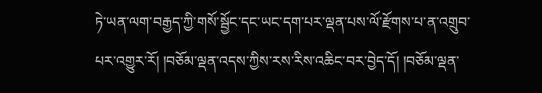ཏེ་ཡན་ལག་བརྒྱད་ཀྱི་གསོ་སྦྱོང་དང་ཡང་དག་པར་ལྡན་པས་ལོ་རྫོགས་པ་ན་འགྲུབ་པར་འགྱུར་རོ། །བཅོམ་ལྡན་འདས་ཀྱིས་རས་རིས་འཆིང་བར་བྱེད་དོ། །བཅོམ་ལྡན་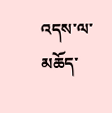འདས་ལ་མཆོད་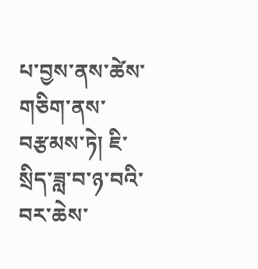པ་བྱས་ནས་ཚེས་གཅིག་ནས་བརྩམས་ཏེ། ཇི་སྲིད་ཟླ་བ་ཉ་བའི་བར་ཆེས་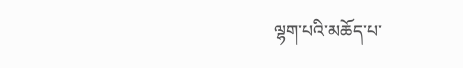ལྷག་པའི་མཆོད་པ་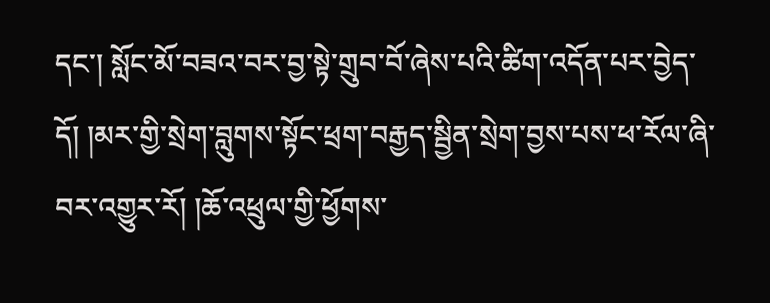དང་། སློང་མོ་བཟའ་བར་བྱ་སྟེ་གྲུབ་བོ་ཞེས་པའི་ཚིག་འདོན་པར་བྱེད་དོ། །མར་གྱི་སྲེག་བླུགས་སྟོང་ཕྲག་བརྒྱད་སྦྱིན་སྲེག་བྱས་པས་ཕ་རོལ་ཞི་བར་འགྱུར་རོ། །ཆོ་འཕྲུལ་གྱི་ཕྱོགས་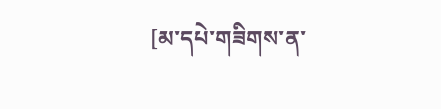[མ་དཔེ་གཟིགས་ན་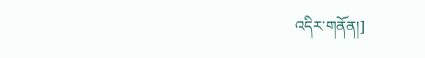འདིར་གནོན།]